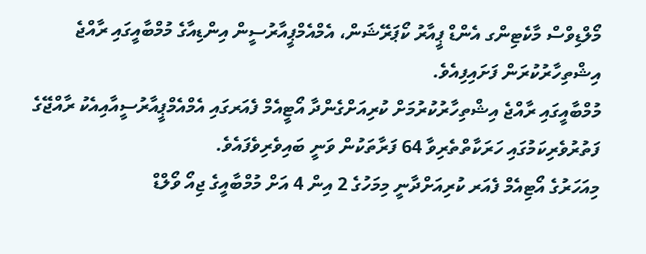މޯލްޑިވްސް މާކެޓިންގ އެންޑް ޕީއާރު ކޯޕަރޭޝަން، އެމްއެމްޕީއާރުސީން އިންޑިއާގެ މުމްބާއީގައި ރާއްޖެ އިޝްތިހާރުކުރަން ފަށައިފިއެވެ.
މުމްބާއީގައި ރާއްޖެ އިޝްތިހާރުކުރުމަށް ކުރިއަށްގެންދާ އޯޓީއެމް ފެއަރގައި އެމްއެމްޕީއާރުސީއާއިއެކު ރާއްޖޭގެ ފަތުރުވެރިކަމުގައި ހަރަކާތްތެރިވާ 64 ފަރާތަކުން ވަނީ ބައިވެރިވެފައެވެ.
މިއަހަރުގެ އޯޓިއެމް ފެއަރ ކުރިއަށްދާނީ މިމަހުގެ 2 އިން 4 އަށް މުމްބާއީގެ ޖިއޯ ވޯލްޑް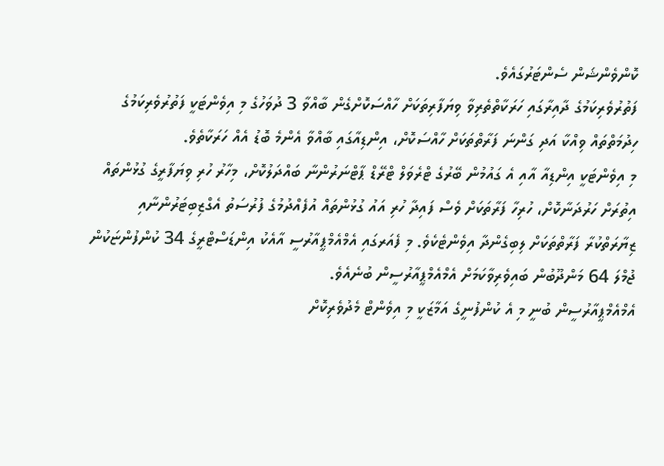ކޮންވެންޝަން ސެންޓަރުގައެވެ.
ފަތުރުވެރިކަމުގެ ދާއިރާގައި ހަރަކާތްތެރިވާ ވިޔަފާރިތަކަށް ހާއްސަކޮށްގެން ބާއްވާ 3 ދުވަހުގެ މި އިވެންޓަކީ ފަތުރުވެރިކަމުގެ ހިދުމަތްތައް ވިއްކާ އަދި ގަންނަ ފަރާތްތަކަށް ހާއްސަކޮށް، އިންޑިއާގައި ބާއްވާ އެންމެ ބޮޑު އެއް ހަރަކާތެވެ.
މި އިވެންޓަކީ އިންޑިއާ އާއި އެ ގައުމުން ބޭރުގެ ޓްރެވަލް ޓްރޭޑް ޕާޓްނަރުންނާ ބައްދަލުކޮށް، މިހާރު ހުރި ވިޔަފާރީގެ ގުޅުންތައް އިތުރަށް ހަރުދަނާކޮށް، ހުރިހާ ފަރާތަކަށް ވެސް ފައިދާ ހުރި އައު ގުޅުންތައް އުފެއްދުމުގެ ފުރުސަތު އެގްޒިބިޓަރުންނާއި ޒިޔާރަތްކުރާ ފަރާތްތަކަށް ލިބިގެންދާ އިވެންޓެކެވެ. މި ފެއަރގައި އެމްއެމްޕީއާރުސީ އާއެކު އިންޑަސްޓްރީގެ 34 ކުންފުންޏަކުން ޖުމްލަ 64 މަންދޫބުން ބައިވެރިވާކަމަށް އެމްއެމްޕީއާރުސީން ބުނެއެވެ.
އެމްއެމްޕީއާރުސީން ބުނީ މި އެ ކުންފުނީގެ އަމާޒަކީ މި އިވެންޓް މެދުވެރިކޮށް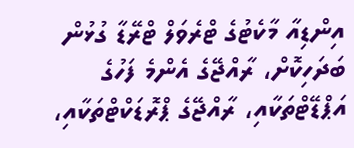އިންޑިއާ މާކެޓުގެ ޓްރެވަލް ޓްރޭޑާ ގުޅުން ބަދަހިކޮށް، ރާއްޖޭގެ އެންމެ ފަހުގެ އަޕްޑޭޓްތަކާއި، ރާއްޖޭގެ ޕްރޮޑަކްޓްތަކާއި،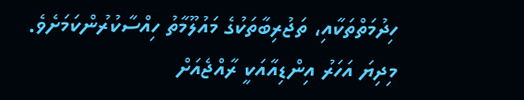ހިދުމަތްތަކާއި، ތަޖުރިބާތަކުގެ މައުލޫމާތު ހިއްސާކުރުންކަމަށެވެ.
މިދިޔަ އަހަރު އިންޑިއާއަކީ ރާއްޖެއަށް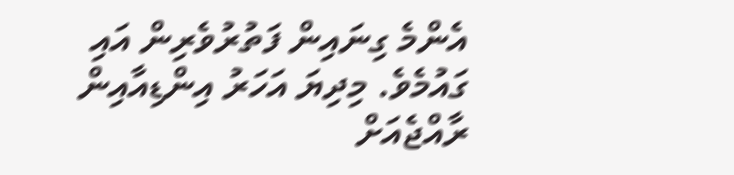އެންމެ ގިނައިން ފަތުރުވެރިން އައި ގައުމެވެ. މިދިޔަ އަހަރު އިންޑިއާއިން ރާއްޖެއަށް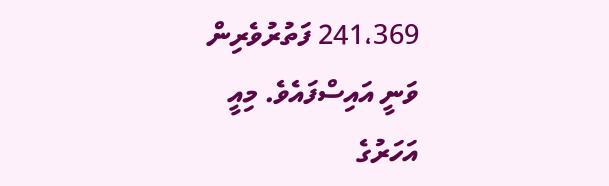241،369 ފަތުރުވެރިން ވަނީ އައިސްފައެވެ. މިއީ އަހަރުގެ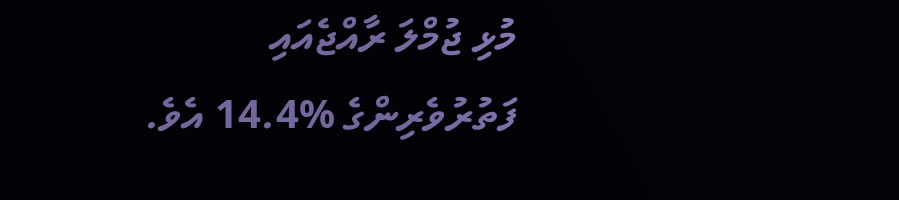މުޅި ޖުމްލަ ރާއްޖެއައި ފަތުރުވެރިންގެ %14.4 އެވެ.